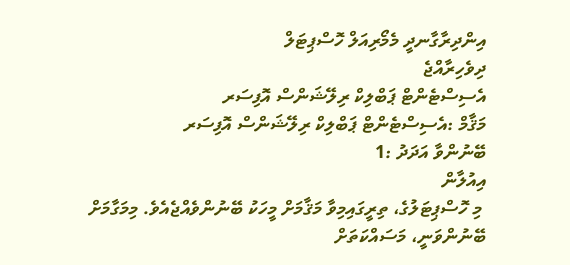އިންދިރާގާނދީ މެމޯރިއަލް ހޮސްޕިޓަލް
ދިވެހިރާއްޖެ
އެސިސްޓެންޓް ޕަބްލިކް ރިލޭޝަންސް އޮފިސަރ
މަޤާމް :އެސިސްޓެންޓް ޕަބްލިކް ރިލޭޝަންސް އޮފިސަރ
ބޭނުންވާ އަދަދު :1
އިއުލާން
 މި ހޮސްޕިޓަލުގެ، ތިރީގައިމިވާ މަޤާމަށް މީހަކު ބޭނުންވެއްޖެއެވެ. މިމަގާމަށް ބޭނުންވަނީ، މަސައްކަތަށް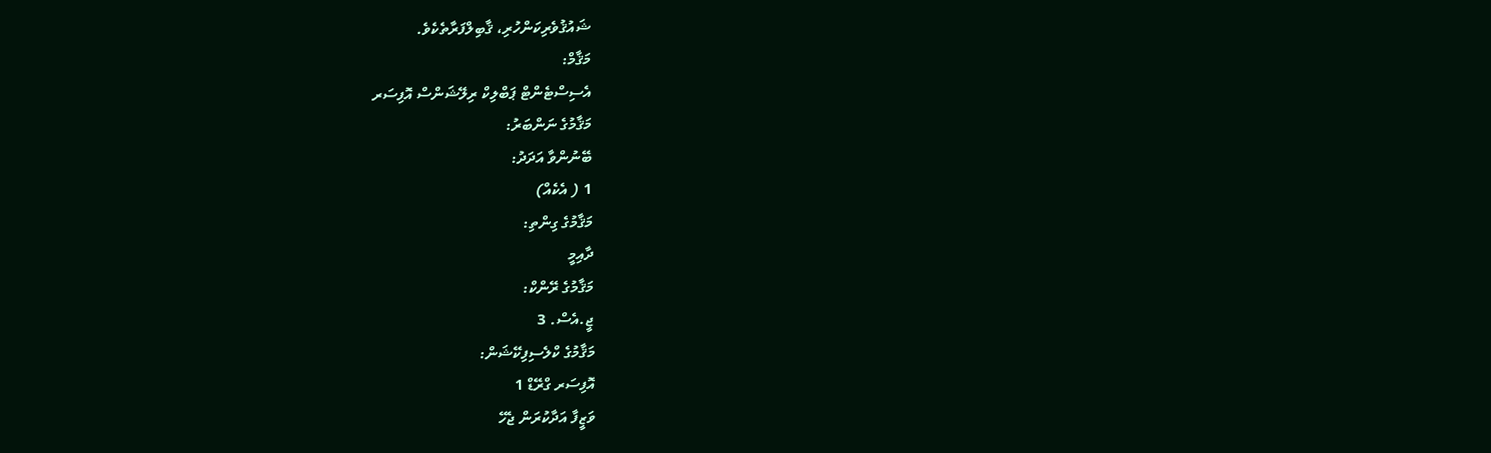ޝައުޤުވެރިކަންހުރި، ޤާބިލްފަރާތެކެވެ.
މަޤާމް:
އެސިސްޓެންޓް ޕަބްލިކް ރިލޭޝަންސް އޮފިސަރ
މަޤާމުގެ ނަންބަރު:
ބޭނުންވާ އަދަދު:
1 ( އެކެއް)
މަޤާމުގެ ގިންތި:
ދާއިމީ
މަޤާމުގެ ރޭންކް:
ޖީ.އެސް. 3
މަޤާމުގެ ކްލެސިފިކޭޝަން:
އޮފިސަރ ގްރޭޑް 1
ވަޒީފާ އަދާކުރަން ޖެހޭ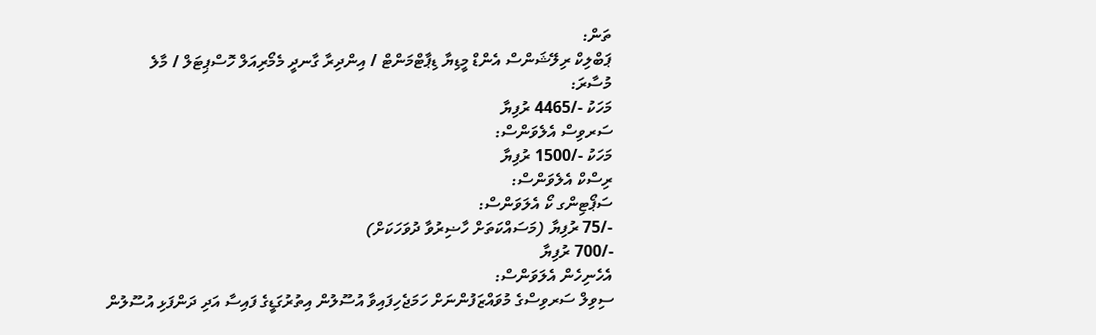ތަން:
ޕަބްލިކް ރިލޭޝަންސް އެންޑް މީޑިޔާ ޑިޕާޓްމަންޓް / އިންދިރާ ގާނދީ މެމޯރިއަލް ހޮސްޕިޓަލް / މާލެ
މުސާރަ:
މަހަކު -/4465 ރުފިޔާ
ސަރވިސް އެލެވަންސް:
މަހަކު -/1500 ރުފިޔާ
ރިސްކް އެލެވަންސް:
ސަޕޯޓިންގ ކޯ އެލަވަންސް:
-/75 ރުފިޔާ (މަސައްކަތަށް ހާޟިރުވާ ދުވަހަކަށް)
-/700 ރުފިޔާ
އެހެނިހެން އެލަވަންސް:
ސިވިލް ސަރވިސްގެ މުވައްޒަފުންނަށް ހަމަޖެހިފައިވާ އުސޫލުން އިތުރުގަޑީގެ ފައިސާ އަދި ދަންފަޅި އުސޫލުން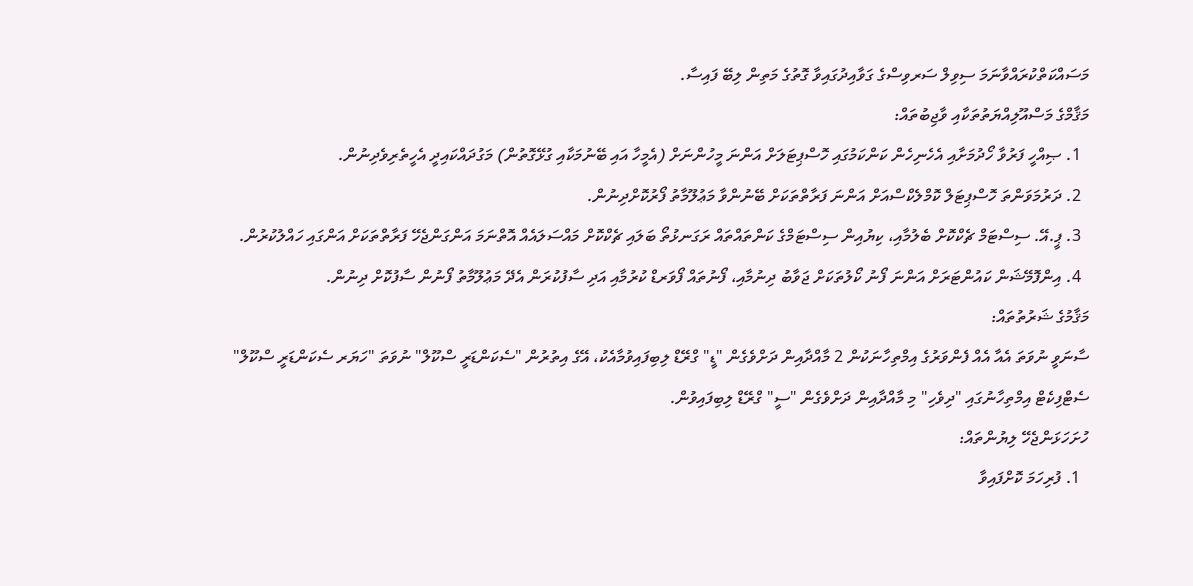މަސައްކަތްކުރައްވާނަމަ ސިވިލް ސަރވިސްގެ ގަވާއިދުގައިވާ ގޮތުގެ މަތިން ލިބޭ ފައިސާ.
މަޤާމްގެ މަސްއޫލިއްޔަތުތަކާއި ވާޖިބުތައް:
  1. ޞިއްހީ ފަރުވާ ހޯދުމަށާއި އެހެނިހެން ކަންކަމުގައި ހޮސްޕިޓަލަށް އަންނަ މީހުންނަށް (އެމީހާ އައި ބޭނުމަކާއި ގުޅޭގޮތުން) މަގުދައްކައިދީ އެހީތެރިވެދިނުން.
  2. ދަރުމަވަންތަ ހޮސްޕިޓަލް ކޮމްލެކްސްއަށް އަންނަ ފަރާތްތަކަށް ބޭނުންވާ މަޢުލޫމާތު ފޯރުކޮށްދިނުން.
  3. ޕީ.އޭ. ސިސްޓަމް ޗެކްކޮށް ބެލުމާއި، ކިޔުއިން ސިސްޓަމްގެ ކަންތައްތައް ރަގަނޅުތޯ ބަލައި ޗެކްކޮށް މައްސަލައެއް އޮތްނަމަ އަންގަންޖެހޭ ފަރާތްތަކަށް އަންގައި ހައްލުކުރުން.
  4. އިންފޮމޭޝަން ކައުންޓަރަށް އަންނަ ފޯނު ކޯލުތަކަށް ޖަވާބު ދިނުމާއި، ފޯނުތައް ފޯވަރޑް ކުރުމާއި އަދި ސާފުކުރަން އެދޭ މަޢުލޫމާތު ފޯނުން ސާފުކޮށް ދިނުން.
މަޤާމުގެ ޝަރުތުތައް:
ސާނަވީ ނުވަތަ އެއާ އެއް ފެންވަރުގެ އިމްތިހާނަކުން 2 މާއްދާއިން ދަށްވެގެން "ޑީ" ގްރޭޑް ލިބިފައިވުމާއެކު، އޭގެ އިތުރުން "ސެކަންޑަރީ ސްކޫލް" ނުވަތަ "ހަޔަރ ސެކަންޑަރީ ސްކޫލް" ސެޓްފިކެޓް އިމްތިހާނުގައި "ދިވެހި" މި މާއްދާއިން ދަށްވެގެން "ސީ" ގްރޭޑް ލިބިފައިވުން.
ހުށަހަޅަންޖެހޭ ލިޔުންތައް:
  1. ފުރިހަމަ ކޮށްފައިވާ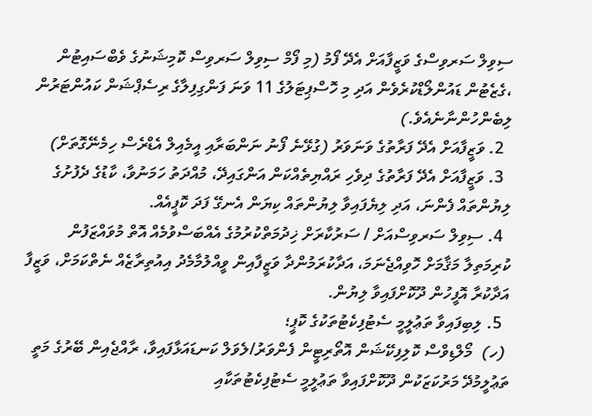ސިވިލް ސަރވިސްގެ ވަޒީފާއަށް އެދޭ ފޯމު (މި ފޯމް ސިވިލް ސަރވިސް ކޮމިޝަނުގެ ވެބްސައިޓުން ،ގެޒެޓުން ޑައުންލޯޑްކުރެވެން އަދި މި ހޮސްޕިޓަލުގެ 11 ވަނަ ފަންގިފިލާގެ ރިސެޕްޝަން ކައުންޓަރުން ލިބެންހުންނާނެއެވެ.)
  2. ވަޒީފާއަށް އެދޭ ފަރާތުގެ ވަނަވަރު (ގުޅޭނެ ފޯނު ނަންބަރާއި އީމެއިލް އެޑްރެސް ހިމެނޭގޮތަށް)
  3. ވަޒީފާއަށް އެދޭ ފަރާތުގެ ދިވެހި ރައްޔިތެއްކަން އަންގައިދޭ، މުއްދަތު ހަމަނުވާ، ކާޑުގެ ދެފުށުގެ ލިޔުންތައް ފެންނަ، އަދި ލިޔެފައިވާ ލިޔުންތައް ކިޔަން އެނގޭ ފަދަ ކޮޕީއެއް.
  4. ސިވިލް ސަރވިސްއަށް / ސަރުކާރަށް ޚިދުމަތްކުރުމުގެ އެއްބަސްވުމެއް އޮތް މުވައްޒަފުން ކުރިމަތިލާ މަޤާމަށް ހޮވިއްޖެނަމަ، އަދާކުރަމުންދާ ވަޒީފާއިން ވީއްލުމާމެދު އިއުތިރާޒެއް ނެތްކަމަށް، ވަޒީފާ އަދާކުރާ އޮފީހުން ދޫކޮށްފައިވާ ލިޔުން.
  5. ލިބިފައިވާ ތަޢުލީމީ ސެޓުފިކެޓުތަކުގެ ކޮޕީ؛
 (ހ)  މޯލްޑިވްސް ކޮލިފިކޭޝަން އޮތޯރިޓީން ފެންވަރު/ލެވަލް ކަނޑައަޅާފައިވާ، ރާއްޖެއިން ބޭރުގެ މަތީ ތަޢުލީމުދޭ މަރުކަޒަކުން ދޫކޮށްފައިވާ ތަޢުލީމީ ސެޓުފިކެޓުތަކާއި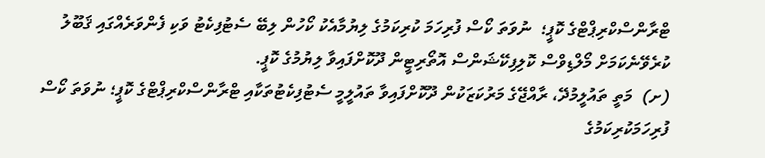ޓްރާންސްކްރިޕްޓްގެ ކޮޕީ؛  ނުވަތަ ކޯސް ފުރިހަމަ ކުރިކަމުގެ ލިޔުމާއެކު ކޯހުން ލިބޭ ސެޓުފިކެޓު ވަކި ފެންވަރެއްގައި ޤަބޫލު ކުރެވޭނެކަމަށް މޯލްޑިވްސް ކޮލިފިކޭޝަންސް އޮތޯރިޓީން ދޫކޮށްފައިވާ ލިޔުމުގެ ކޮޕީ.
(ށ)  މަތީ ތައުލީމުދޭ، ރާއްޖޭގެ މަރުކަޒަކުން ދޫކޮށްފައިވާ ތައުލީމީ ސެޓުފިކެޓުތަކާއި ޓްރާންސްކްރިޕްޓްގެ ކޮޕީ؛ ނުވަތަ ކޯސް ފުރިހަމަކުރިކަމުގެ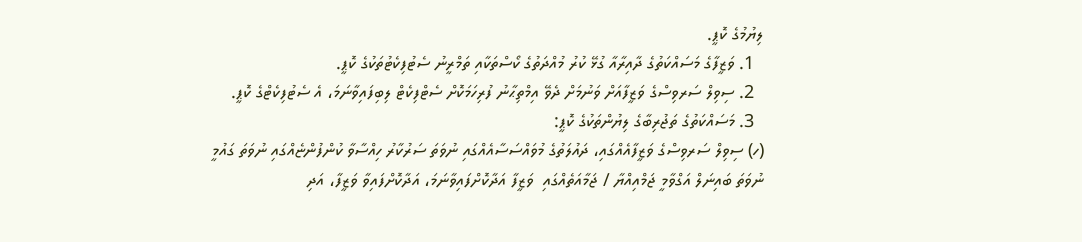ލިޔުމުގެ ކޮޕީ.
  1. ވަޒީފާގެ މަސައްކަތުގެ ދާއިރާއާ ގުޅޭ ކުރު މުއްދަތުގެ ކޯސްތަކާއި ތަމްރީނު ސެޓުފިކެޓުތަކުގެ ކޮޕީ.
  2. ސިވިލް ސަރވިސްގެ ވަޒީފާއަށް ވަނުމަށް ދެވޭ އިމްތިޙާނު ފުރިހަމަކޮށް ސެޓްފިކެޓް ލިބިފައިވާނަމަ، އެ ސެޓުފިކެޓްގެ ކޮޕީ.
  3. މަސައްކަތުގެ ތަޖުރިބާގެ ލިޔުންތަކުގެ ކޮޕީ:
(ހ) ސިވިލް ސަރވިސްގެ ވަޒީފާއެއްގައި، ދައުލަތުގެ މުވައްސަސާއެއްގައި ނުވަތަ ސަރުކާރު ހިއްސާވާ ކުންފުންޏެއްގައި ނުވަތަ ގައުމީ ނުވަތަ ބައިނަލް އަގްވާމީ ޖަމްއިއްޔާ / ޖަމާއަތެއްގައި  ވަޒީފާ އަދާކޮށްފައިވާނަމަ، އަދާކޮށްފައިވާ ވަޒީފާ، އަދި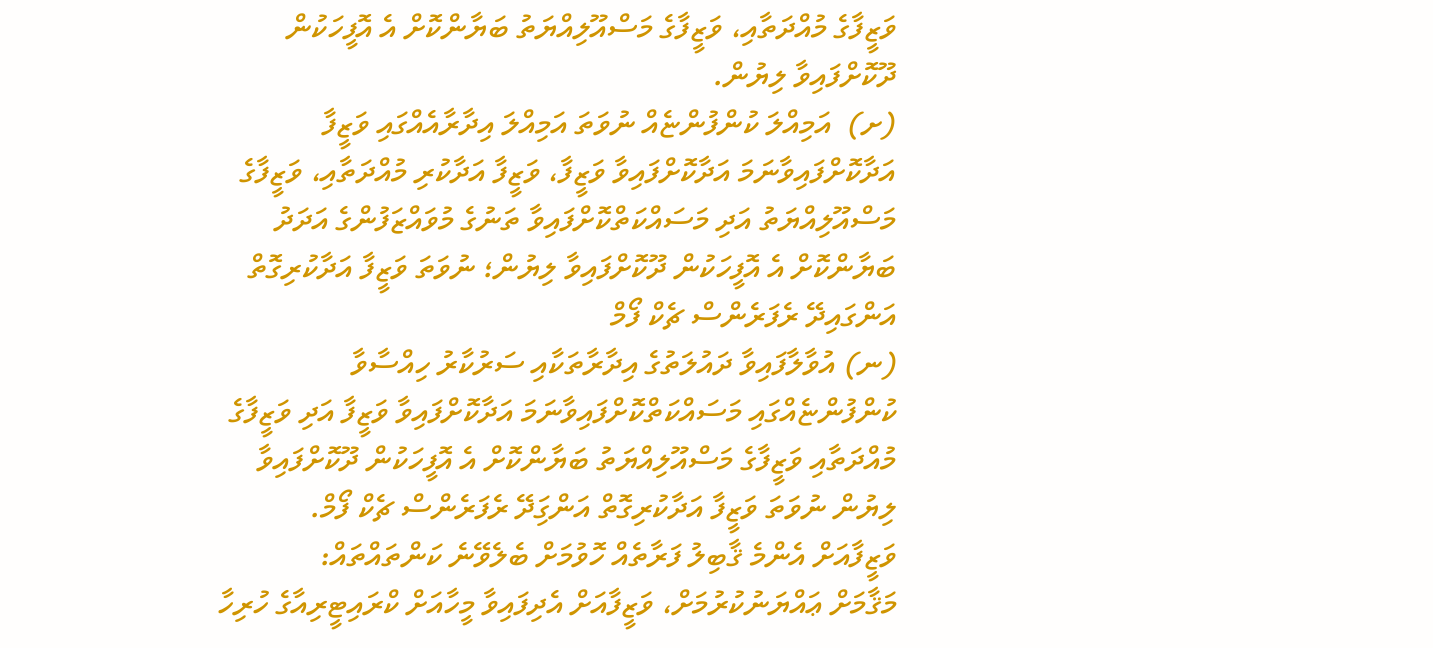ވަޒީފާގެ މުއްދަތާއި، ވަޒީފާގެ މަސްއޫލިއްޔަތު ބަޔާންކޮށް އެ އޮފީހަކުން ދޫކޮށްފައިވާ ލިޔުން.
(ށ)  އަމިއްލަ ކުންފުންޏެއް ނުވަތަ އަމިއްލަ އިދާރާއެއްގައި ވަޒީފާ އަދާކޮށްފައިވާނަމަ އަދާކޮށްފައިވާ ވަޒީފާ، ވަޒީފާ އަދާކުރި މުއްދަތާއި، ވަޒީފާގެ މަސްއޫލިއްޔަތު އަދި މަސައްކަތްކޮށްފައިވާ ތަނުގެ މުވައްޒަފުންގެ އަދަދު ބަޔާންކޮށް އެ އޮފީހަކުން ދޫކޮށްފައިވާ ލިޔުން؛ ނުވަތަ ވަޒީފާ އަދާކުރިގޮތް އަންގައިދޭ ރެފަރެންސް ޗެކް ފޯމް
(ނ) އުވާލާފައިވާ ދައުލަތުގެ އިދާރާތަކާއި ސަރުކާރު ހިއްސާވާ ކުންފުންޏެއްގައި މަސައްކަތްކޮށްފައިވާނަމަ އަދާކޮށްފައިވާ ވަޒީފާ އަދި ވަޒީފާގެ މުއްދަތާއި ވަޒީފާގެ މަސްއޫލިއްޔަތު ބަޔާންކޮށް އެ އޮފީހަކުން ދޫކޮށްފައިވާ ލިޔުން ނުވަތަ ވަޒީފާ އަދާކުރިގޮތް އަންގަިދޭ ރެފަރެންސް ޗެކް ފޯމް.
ވަޒީފާއަށް އެންމެ ޤާބިލު ފަރާތެއް ހޮވުމަށް ބެލެވޭނެ ކަންތައްތައް:
މަޤާމަށް ޢައްޔަނުކުރުމަށް، ވަޒީފާއަށް އެދިފައިވާ މީހާއަށް ކްރައިޓީރިއާގެ ހުރިހާ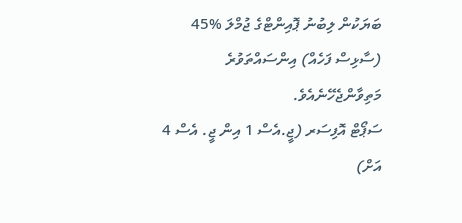ބަޔަކުން ލިބުނު ޕޮއިންޓްގެ ޖުމްލަ %45 (ސާޅިސް ފަހެއް) އިންސައްތަވުރެ މަތިވާންޖެހޭނެއެވެ.
ސަޕޯޓް އޮފިސަރ (ޖީ.އެސް 1 އިން ޖީ. އެސް 4 އަށް)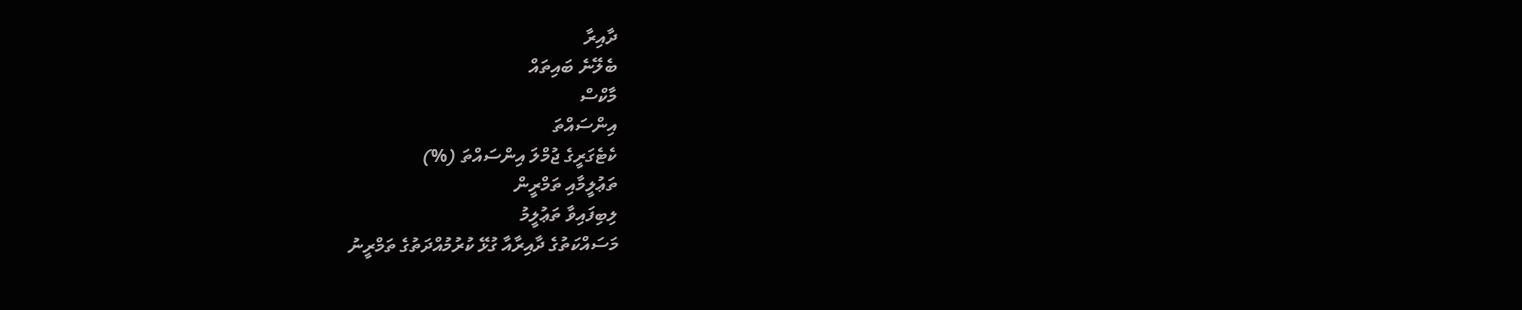ދާއިރާ
ބެލޭނެ ބައިތައް
މާކްސް
އިންސައްތަ
ކެޓެގަރީގެ ޖުމްލަ އިންސައްތަ (%)
ތަޢުލީމާއި ތަމްރީން
ލިބިފައިވާ ތަޢުލީމު
މަސައްކަތުގެ ދާއިރާއާ ގުޅޭ ކުރުމުއްދަތުގެ ތަމްރީނު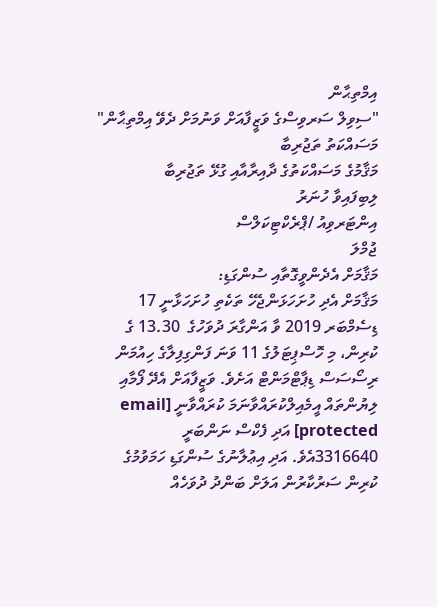އިމްތިޙާން
"ސިވިލް ސަރވިސްގެ ވަޒީފާއަށް ވަނުމަށް ދެވޭ އިމްތިޙާން"
މަސައްކަތު ތަޖުރިބާ
މަޤާމުގެ މަސައްކަތުގެ ދާއިރާއާއި ގުޅޭ ތަޖުރިބާ
ލިބިފައިވާ ހުނަރު
އިންޓަރވިއު /ޕްރެކްޓިކަލްސް
ޖުމްލަ
މަޤާމަށް އެދެންވީގޮތާއި ސުންގަޑި:
މަޤާމަށް އެދި ހުށަހަޅަންޖެހޭ ތަކެތި ހުށަހަޅާނީ 17 ޑިސެމްބަރ 2019 ވާ އަންގާރަ ދުވަހުގެ  13.30 ގެ ކުރިން، މި ހޮސްޕިޓަލުގެ 11 ވަނަ ފަންގިފިލާގެ ހިއުމަން ރިސޯސަސް ޑިޕާޓްމަންޓް އަށެވެ. ވަޒީފާއަށް އެދޭ ފޯމާއި ލިޔުންތައް އީމެއިލްކުރައްވާނަމަ ކުރައްވާނީ [email protected] އަދި ފެކްސް ނަންބަރީ 3316640އެވެ. އަދި އިޢުލާނުގެ ސުންގަޑި ހަމަވުމުގެ  ކުރިން ސަރުކާރުން އަލަށް ބަންދު ދުވަހެއް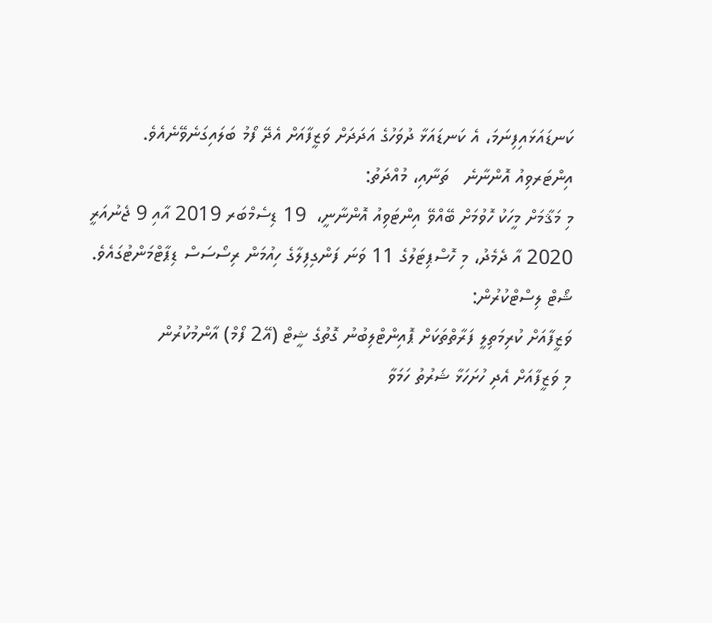ކަނޑައަޅައިފިނަމަ، އެ ކަނޑައަޅާ ދުވަހުގެ އަދަދަށް ވަޒީފާއަށް އެދޭ ފޯމު ބަލައިގަނެވޭނެއެވެ.
އިންޓަރވިއު އޮންނާނެ   ތަނާއި، މުއްދަތު:
މި މަޤާމަށް މީހަކު ހޮވުމަށް ބޭއްވޭ އިންޓަވިއު އޮންނާނީ،  19 ޑިސެމްބަރ 2019 އާއި 9 ޖެނުއަރީ 2020 އާ ދެމެދު، މި ހޮސްޕިޓަލުގެ 11 ވަނަ ފަންގިފިލާގެ ހިއުމަން ރިސޯސަސް ޑިޕާޓްމަންޓުގައެވެ.
ޝޯޓް ލިސްޓްކުރުން:
ވަޒީފާއަށް ކުރިމަތިލީ ފަރާތްތަކަށް ޕޮއިންޓްލިބުނު ގޮތުގެ ޝީޓް (އޭ2 ފޯމް) އާންމުކުރުން
މި ވަޒީފާއަށް އެދި ހުށަހަޅާ ޝަރުތު ހަމަވާ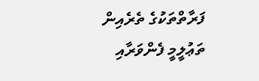ފަރާތްތަކުގެ ތެރެއިން ތަޢުލީމީ ފެންވަރާއި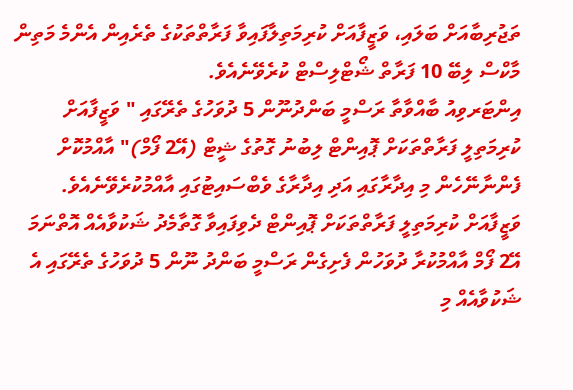ތަޖުރިބާއަށް ބަލައި، ވަޒީފާއަށް ކުރިމަތިލާފައިވާ ފަރާތްތަކުގެ ތެރެއިން އެންމެ މަތިން މާކްސް ލިބޭ 10 ފަރާތް ޝޯޓްލިސްޓް ކުރެވޭނެއެވެ.
އިންޓަރވިއު ބާއްވާތާ ރަސްމީ ބަންދުނޫން 5 ދުވަހުގެ ތެރޭގައި " ވަޒީފާއަށް ކުރިމަތިލީ ފަރާތްތަކަށް ޕޮއިންޓް ލިބުނު ގޮތުގެ ޝީޓް (އޭ2 ފޯމް)" އާއްމުކޮށް ފެންނާނޭހެން މި އިދާރާގައި އަދި އިދާރާގެ ވެބްސައިޓުގައި އާއްމުކުރެވޭނެއެވެ. ވަޒީފާއަށް ކުރިމަތިލީ ފަރާތްތަކަށް ޕޮއިންޓް ދެވިފައިވާ ގޮތާމެދު ޝަކުވާއެއް އޮތްނަމަ އޭ2 ފޯމް އާއްމުކުރާ ދުވަހުން ފެށިގެން ރަސްމީ ބަންދު ނޫން 5 ދުވަހުގެ ތެރޭގައި އެ ޝަކުވާއެއް މި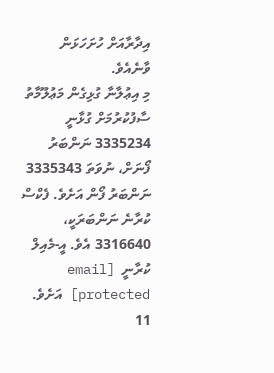އިދާރާއަށް ހުށަހަޅަން ވާނެއެވެ.
މި އިޢުލާނާ ގުޅިގެން މަޢުލޫމާތު ސާފުކުރުމަށް ގުޅާނީ 3335234 ނަންބަރު ފޯނަށް، ނުވަތަ 3335343 ނަންބަރު ފޯން އަށެވެ. ފެކްސް ކުރާނެ ނަންބަރަކީ، 3316640 އެވެ. އީ-މެއިލް ކުރާނީ  [email protected] އަށެވެ.
11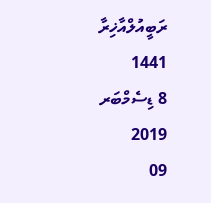ރަބީއުލްއާޚިރާ 1441
8 ޑިސެމްބަރ 2019
09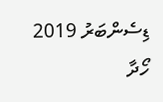ޑިސެންބަރު 2019
ހޯދާ